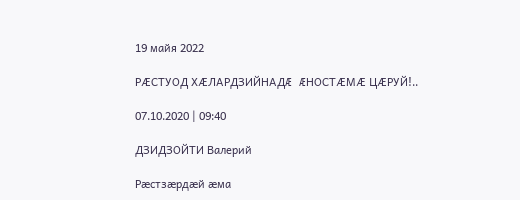19 майя 2022

РÆСТУОД ХÆЛАРДЗИЙНАДÆ ÆНОСТÆМÆ ЦÆРУЙ!..

07.10.2020 | 09:40

ДЗИДЗОЙТИ Валерий

Рæстзæрдæй æма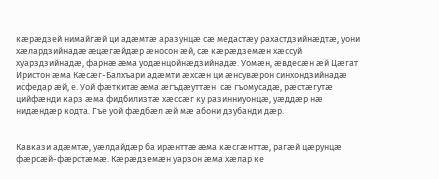кæрæдзей нимайгæй ци адæмтæ аразунцæ сæ медастæу рахастдзийнæдтæ, уони хæлардзийнадæ æцæгæйдæр æносон æй, сæ кæрæдземæн хæссуй хуарздзийнадæ, фарнæ æма уодæнцойнæдзийнадæ. Уомæн, æвдесæн æй Цæгат Иристон æма Кæсæг-Балхъари адæмти æхсæн ци æнсувæрон синхондзийнадæ исфедар æй, е. Уой фæткитæ æма æгъдæуттæн  сæ гъомусадæ, рæстæгутæ цийфæнди карз æма фидбилизтæ хæссæг ку разинниуонцæ, уæддæр нæ нидæндæр кодта. Гъе уой фæдбæл æй мæ абони дзубанди дæр.


Кавкази адæмтæ, уæлдайдæр ба ирæнттæ æма кæсгæнттæ, рагæй цæрунцæ фæрсæй-фæрстæмæ. Кæрæдземæн уарзон æма хæлар ке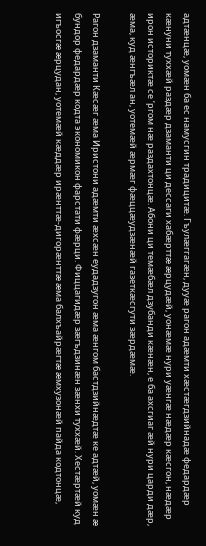адтæнцæ, уомæн ба ес намусгин традицитæ. Гъулæггагæн, дууæ рагон адæмти хæстæгдзийнадæ федардæр кæнуни туххæй раздæр дзаманти ци дессаги хабæрттæ æрцудæй, уонæмæ нури уæнгæ нæдæр кæсгон, нæдæр ирон историктæ се ’ргом нæ раздахтонцæ. Абони ци темæбæл дзубанди кæнæн, е ба ахсгиаг æй нури царди дæр, æма, куд æнгъæл ан, уотемæй æрмæг фæццæудзæнæй газеткæсгути зæрдæмæ.

Рагон дзаманти Кæсæг æма Иристони адæмти æхсæн еудадзугон æма æнгом бастдзийнæдтæ ке адтæй, уомæн æ бундор федардæр кодта экономикон фарстати фæрци. Фиццагидæр зæгъдзинæн зæнхи туххæй. Хестæртæй куд игъосгæ æрцудан, уотемæй кæддæр ирæнттæ-дигорæнттæ æма балхъайрæгтæ æмхузонæй пайда кодтонцæ,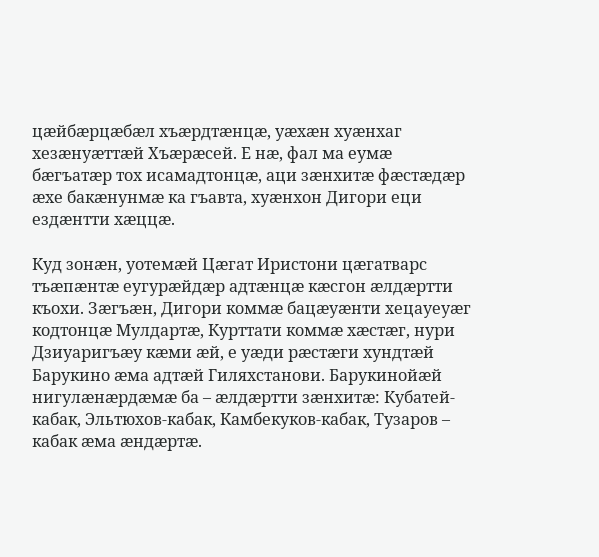цæйбæрцæбæл хъæрдтæнцæ, уæхæн хуæнхаг хезæнуæттæй Хъæрæсей. Е нæ, фал ма еумæ бæгъатæр тох исамадтонцæ, аци зæнхитæ фæстæдæр æхе бакæнунмæ ка гъавта, хуæнхон Дигори еци ездæнтти хæццæ.

Куд зонæн, уотемæй Цæгат Иристони цæгатварс тъæпæнтæ еугурæйдæр адтæнцæ кæсгон æлдæртти къохи. Зæгъæн, Дигори коммæ бацæуæнти хецауеуæг кодтонцæ Мулдартæ, Курттати коммæ хæстæг, нури Дзиуаригъæу кæми æй, е уæди рæстæги хундтæй Барукино æма адтæй Гиляхстанови. Барукинойæй нигулæнæрдæмæ ба – æлдæртти зæнхитæ: Кубатей-кабак, Эльтюхов-кабак, Камбекуков-кабак, Тузаров – кабак æма æндæртæ.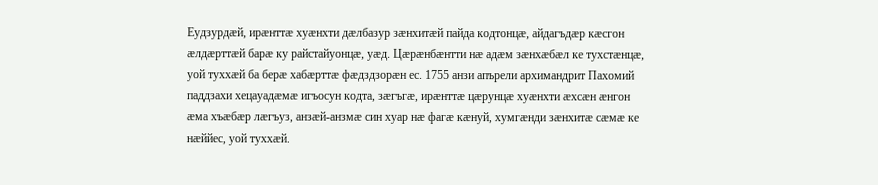Еудзурдæй, ирæнттæ хуæнхти дæлбазур зæнхитæй пайда кодтонцæ, айдагъдæр кæсгон æлдæрттæй барæ ку райстайуонцæ, уæд. Цæрæнбæнтти нæ адæм зæнхæбæл ке тухстæнцæ, уой туххæй ба берæ хабæрттæ фæдздзорæн ес. 1755 анзи апърели архимандрит Пахомий паддзахи хецауадæмæ игъосун кодта, зæгъгæ, ирæнттæ цæрунцæ хуæнхти æхсæн æнгон æма хъæбæр лæгъуз, анзæй-анзмæ син хуар нæ фагæ кæнуй, хумгæнди зæнхитæ сæмæ ке нæййес, уой туххæй.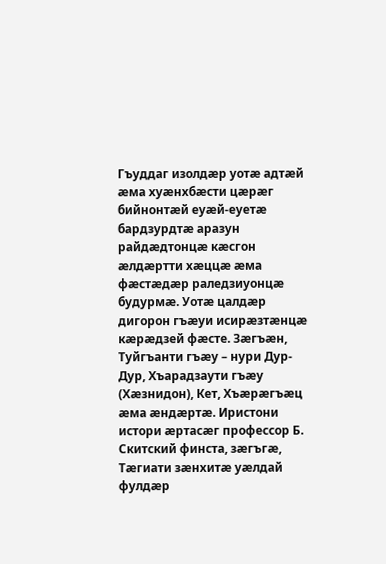Гъуддаг изолдæр уотæ адтæй æма хуæнхбæсти цæрæг бийнонтæй еуæй-еуетæ бардзурдтæ аразун райдæдтонцæ кæсгон æлдæртти хæццæ æма фæстæдæр раледзиуонцæ будурмæ. Уотæ цалдæр дигорон гъæуи исирæзтæнцæ кæрæдзей фæсте. Зæгъæн, Туйгъанти гъæу – нури Дур-Дур, Хъарадзаути гъæу (Хæзнидон), Кет, Хъæрæгъæц æма æндæртæ. Иристони истори æртасæг профессор Б. Скитский финста, зæгъгæ, Тæгиати зæнхитæ уæлдай фулдæр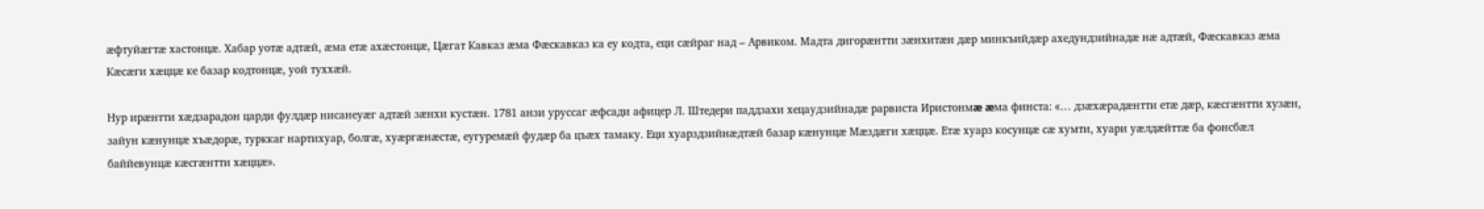æфтуйæгтæ хастонцæ. Хабар уотæ адтæй, æма етæ ахæстонцæ, Цæгат Кавказ æма Фæскавказ ка еу кодта, еци сæйраг над – Арвиком. Мадта дигорæнтти зæнхитæн дæр минкъийдæр ахедундзийнадæ нæ адтæй, Фæскавказ æма Кæсæги хæццæ ке базар кодтонцæ, уой туххæй.

Нур ирæнтти хæдзарадон царди фулдæр нисанеуæг адтæй зæнхи кустæн. 1781 анзи уруссаг æфсади афицер Л. Штедери паддзахи хецаудзийнадæ рарвиста Иристонмæ æма финста: «… дзæхæрадæнтти етæ дæр, кæсгæнтти хузæн, зайун кæнунцæ хъæдорæ, турккаг нартихуар, болгæ, хуæргæнæстæ, еугуремæй фудæр ба цъæх тамаку. Еци хуарздзийнæдтæй базар кæнунцæ Мæздæги хæццæ. Етæ хуарз косунцæ сæ хумти, хуари уæлдæйттæ ба фонсбæл баййевунцæ кæсгæнтти хæццæ».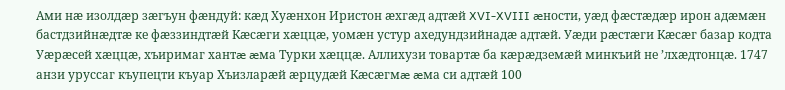Ами нæ изолдæр зæгъун фæндуй: кæд Хуæнхон Иристон æхгæд адтæй XVI-XVIII æности, уæд фæстæдæр ирон адæмæн бастдзийнæдтæ ке фæззиндтæй Кæсæги хæццæ, уомæн устур ахедундзийнадæ адтæй. Уæди рæстæги Кæсæг базар кодта Уæрæсей хæццæ, хъиримаг хантæ æма Турки хæццæ. Аллихузи товартæ ба кæрæдземæй минкъий не ’лхæдтонцæ. 1747 анзи уруссаг къупецти къуар Хъизларæй æрцудæй Кæсæгмæ æма си адтæй 100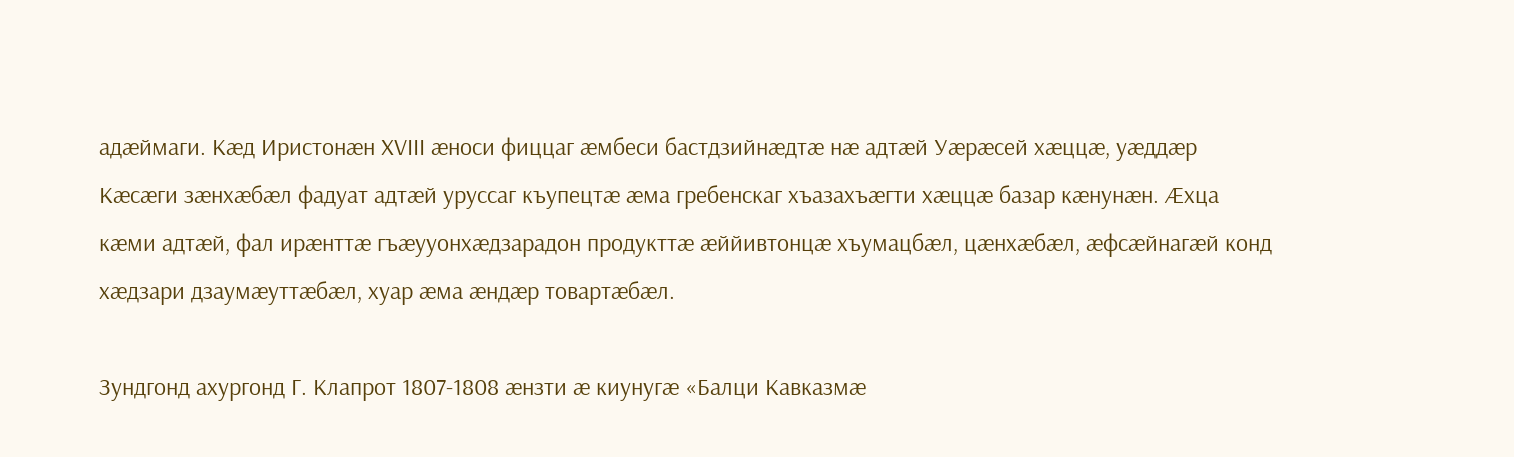адæймаги. Кæд Иристонæн XVIII æноси фиццаг æмбеси бастдзийнæдтæ нæ адтæй Уæрæсей хæццæ, уæддæр Кæсæги зæнхæбæл фадуат адтæй уруссаг къупецтæ æма гребенскаг хъазахъæгти хæццæ базар кæнунæн. Æхца кæми адтæй, фал ирæнттæ гъæууонхæдзарадон продукттæ æййивтонцæ хъумацбæл, цæнхæбæл, æфсæйнагæй конд хæдзари дзаумæуттæбæл, хуар æма æндæр товартæбæл.

Зундгонд ахургонд Г. Клапрот 1807-1808 æнзти æ киунугæ «Балци Кавказмæ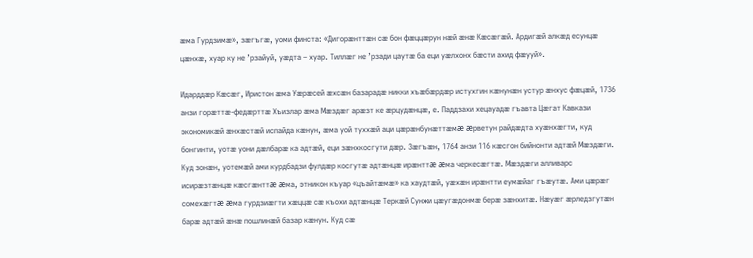æма Гурдзимæ», зæгъгæ, уоми финста: «Дигорæнттæн сæ бон фæццæрун нæй æнæ Кæсæгæй. Ардигæй алкæд есунцæ цæнхæ, хуар ку не ’рзайуй, уæдта – хуар. Тиллæг не ’рзади цаутæ ба еци уæлхонх бæсти ахид фæууй».

Идарддæр Кæсæг, Иристон æма Уæрæсей æхсæн базарадæ никки хъæбæрдæр истухгин кæнунæн устур æнхус фæцæй, 1736 анзи горæттæ-федæрттæ Хъизлар æма Мæздæг арæзт ке æрцудæнцæ, е. Паддзахи хецауадæ гъавта Цæгат Кавкази экономикæй æнхæстæй испайда кæнун, æма уой туххæй аци цæрæнбунæттæмæ æрветун райдæдта хуæнхæгти, куд бонгинти, уотæ уони дæлбарæ ка адтæй, еци зæнхкосгути дæр. Зæгъæн, 1764 анзи 116 кæсгон бийнонти адтæй Мæздæги. Куд зонæн, уотемæй ами курдбадзи фулдæр косгутæ адтæнцæ ирæнттæ æма черкесæгтæ. Мæздæги алливарс исирæзтæнцæ кæсгæнттæ æма, этникон къуар «цъайтæмæ» ка хаудтæй, уæхæн ирæнтти еумæйаг гъæутæ. Ами цæрæг сомехæгтæ æма гурдзиæгти хæццæ сæ къохи адтæнцæ Теркæй Сунжи цæугæдонмæ берæ зæнхитæ. Нæуæг æрледзгутæн барæ адтæй æнæ пошлинæй базар кæнун. Куд сæ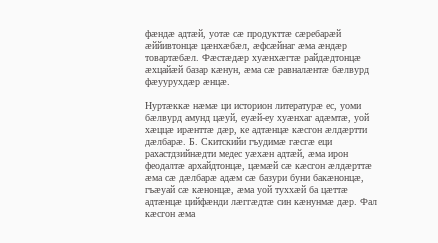фæндæ адтæй, уотæ сæ продукттæ сæребарæй æййивтонцæ цæнхæбæл, æфсæйнаг æма æндæр товартæбæл. Фæстæдæр хуæнхæгтæ райдæдтонцæ æхцайæй базар кæнун, æма сæ равналæнтæ бæлвурд фæуурухдæр æнцæ.

Нуртæккæ нæмæ ци историон литературæ ес, уоми бæлвурд амунд цæуй, еуæй-еу хуæнхаг адæмтæ, уой хæццæ ирæнттæ дæр, ке адтæнцæ кæсгон æлдæртти дæлбарæ. Б. Скитскийи гъудимæ гæсгæ еци рахастдзийнæдти медес уæхæн адтæй, æма ирон феодалтæ архайдтонцæ, цæмæй сæ кæсгон æлдæрттæ æма сæ дæлбарæ адæм сæ базури буни бакæнонцæ, гъæуай сæ кæнонцæ, æма уой туххæй ба цæттæ адтæнцæ цийфæнди лæггæдтæ син кæнунмæ дæр. Фал кæсгон æма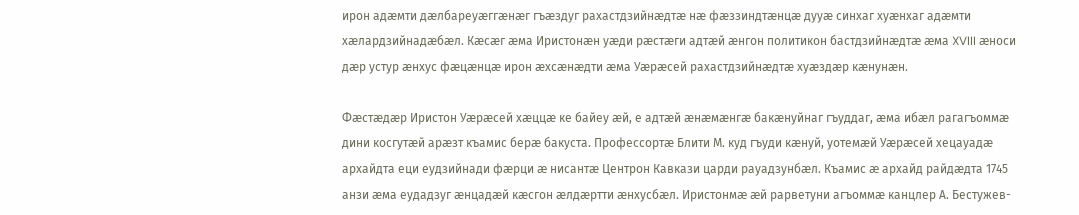ирон адæмти дæлбареуæггæнæг гъæздуг рахастдзийнæдтæ нæ фæззиндтæнцæ дууæ синхаг хуæнхаг адæмти хæлардзийнадæбæл. Кæсæг æма Иристонæн уæди рæстæги адтæй æнгон политикон бастдзийнæдтæ æма XVIII æноси дæр устур æнхус фæцæнцæ ирон æхсæнæдти æма Уæрæсей рахастдзийнæдтæ хуæздæр кæнунæн.

Фæстæдæр Иристон Уæрæсей хæццæ ке байеу æй, е адтæй æнæмæнгæ бакæнуйнаг гъуддаг, æма ибæл рагагъоммæ дини косгутæй арæзт къамис берæ бакуста. Профессортæ Блити М. куд гъуди кæнуй, уотемæй Уæрæсей хецауадæ архайдта еци еудзийнади фæрци æ нисантæ Центрон Кавкази царди рауадзунбæл. Къамис æ архайд райдæдта 1745 анзи æма еудадзуг æнцадæй кæсгон æлдæртти æнхусбæл. Иристонмæ æй рарветуни агъоммæ канцлер А. Бестужев-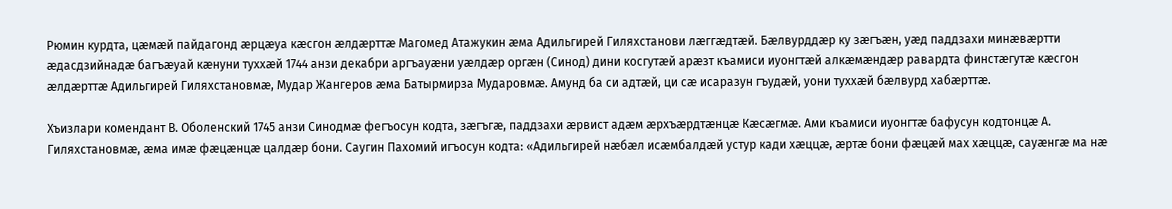Рюмин курдта, цæмæй пайдагонд æрцæуа кæсгон æлдæрттæ Магомед Атажукин æма Адильгирей Гиляхстанови лæггæдтæй. Бæлвурддæр ку зæгъæн, уæд паддзахи минæвæртти æдасдзийнадæ багъæуай кæнуни туххæй 1744 анзи декабри аргъауæни уæлдæр оргæн (Синод) дини косгутæй арæзт къамиси иуонгтæй алкæмæндæр равардта финстæгутæ кæсгон æлдæрттæ Адильгирей Гиляхстановмæ, Мудар Жангеров æма Батырмирза Мударовмæ. Амунд ба си адтæй, ци сæ исаразун гъудæй, уони туххæй бæлвурд хабæрттæ.

Хъизлари комендант В. Оболенский 1745 анзи Синодмæ фегъосун кодта, зæгъгæ, паддзахи æрвист адæм æрхъæрдтæнцæ Кæсæгмæ. Ами къамиси иуонгтæ бафусун кодтонцæ А. Гиляхстановмæ, æма имæ фæцæнцæ цалдæр бони. Саугин Пахомий игъосун кодта: «Адильгирей нæбæл исæмбалдæй устур кади хæццæ, æртæ бони фæцæй мах хæццæ, сауæнгæ ма нæ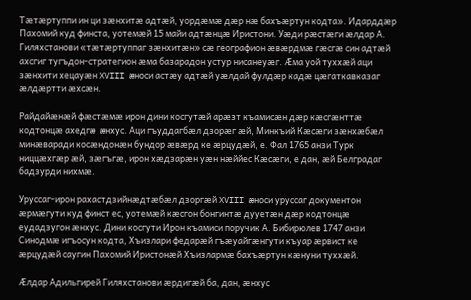Тæтæртуппи ин ци зæнхитæ адтæй, уордæмæ дæр нæ бахъæртун кодта». Идарддæр Пахомий куд финста, уотемæй 15 майи адтæнцæ Иристони. Уæди рæстæги æлдар А. Гиляхстанови «тæтæртуппаг зæнхитæн» сæ географион æвæрдмæ гæсгæ син адтæй ахсгиг тугъдон-стратегион æма базарадон устур нисанеуæг. Æма уой туххæй аци зæнхити хецауæн XVIII æноси астæу адтæй уæлдай фулдæр кадæ цæгаткавказаг æлдæртти æхсæн.

Райдайæнæй фæстæмæ ирон дини косгутæй арæзт къамисæн дæр кæсгæнттæ кодтонцæ ахедгæ æнхус. Аци гъуддагбæл дзорæг æй, Минкъий Кæсæги зæнхæбæл минæваради косæндонæн бундор æвæрд ке æрцудæй, е. Фал 1765 анзи Турк ниццæхгæр æй, зæгъгæ, ирон хæдзарæн уæн нæййес Кæсæги, е дан, æй Белградаг бадзурди нихмæ.

Уруссаг-ирон рахастдзийнæдтæбæл дзоргæй XVIII æноси уруссаг документон æрмæгути куд финст ес, уотемæй кæсгон бонгинтæ дууетæн дæр кодтонцæ еудадзугон æнхус. Дини косгути Ирон къамиси поручик А. Бибирюлев 1747 анзи Синодмæ игъосун кодта, Хъизлари федарæй гъæуайгæнгути къуар æрвист ке æрцудæй саугин Пахомий Иристонæй Хъизлармæ бахъæртун кæнуни туххæй.

Æлдар Адильгирей Гиляхстанови æрдигæй ба, дан, æнхус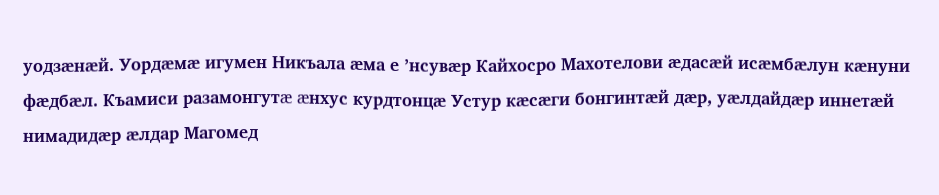уодзæнæй. Уордæмæ игумен Никъала æма е ’нсувæр Кайхосро Махотелови æдасæй исæмбæлун кæнуни фæдбæл. Къамиси разамонгутæ æнхус курдтонцæ Устур кæсæги бонгинтæй дæр, уæлдайдæр иннетæй нимадидæр æлдар Магомед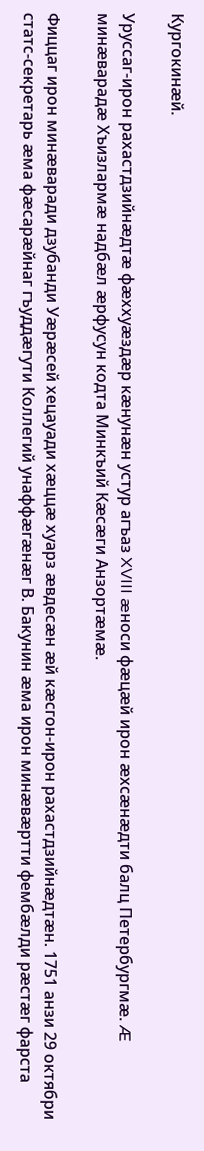Кургокинæй.

Уруссаг-ирон рахастдзийнæдтæ фæххуæздæр кæнунæн устур агъаз XVIII æноси фæцæй ирон æхсæнæдти балц Петербургмæ. Æ минæварадæ Хъизлармæ надбæл æрфусун кодта Минкъий Кæсæги Анзортæмæ.

Фиццаг ирон минæваради дзубанди Уæрæсей хецауади хæццæ хуарз æвдесæн æй кæсгон-ирон рахастдзийнæдтæн. 1751 анзи 29 октябри статс-секретарь æма фæсарæйнаг гъуддæгути Коллегий унаффæгæнæг В. Бакунин æма ирон минæвæртти фембæлди рæстæг фарста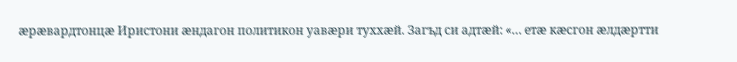æрæвардтонцæ Иристони æндагон политикон уавæри туххæй. Загъд си адтæй: «… етæ кæсгон æлдæртти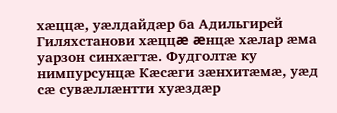хæццæ, уæлдайдæр ба Адильгирей Гиляхстанови хæццæ æнцæ хæлар æма уарзон синхæгтæ. Фудголтæ ку нимпурсунцæ Кæсæги зæнхитæмæ, уæд сæ сувæллæнтти хуæздæр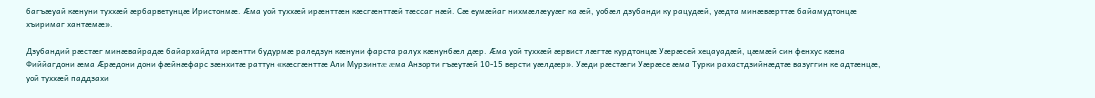багъæуай кæнуни туххæй æрбарветунцæ Иристонмæ. Æма уой туххæй ирæнттæн кæсгæнттæй тæссаг нæй. Сæ еумæйаг нихмæлæууæг ка æй, уобæл дзубанди ку рацудæй, уæдта минæвæрттæ байамудтонцæ хъиримаг хантæмæ».

Дзубандий рæстæг минæвайрадæ байархайдта ирæнтти будурмæ раледзун кæнуни фарста ралух кæнунбæл дæр. Æма уой туххæй æрвист лæгтæ курдтонцæ Уæрæсей хецауадæй, цæмæй син фенхус кæна Фиййагдони æма Æрæдони дони фæйнæфарс зæнхитæ раттун «кæсгæнттæ Али Мурзинтæ æма Анзорти гъæутæй 10-15 версти уæлдæр». Уæди рæстæги Уæрæсе æма Турки рахастдзийнæдтæ вазуггин ке адтæнцæ, уой туххæй паддзахи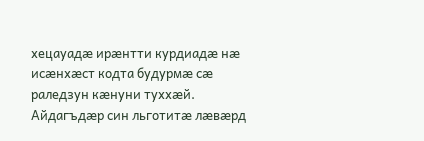хецауадæ ирæнтти курдиадæ нæ исæнхæст кодта будурмæ сæ раледзун кæнуни туххæй. Айдагъдæр син льготитæ лæвæрд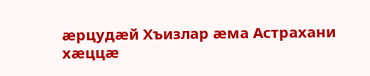æрцудæй Хъизлар æма Астрахани хæццæ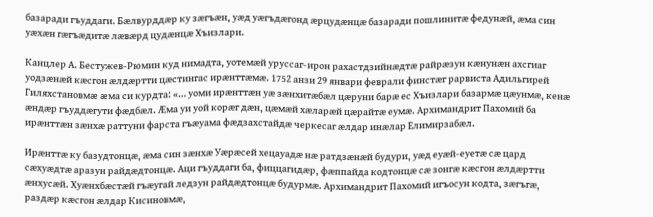базаради гъуддаги. Бæлвурддæр ку зæгъæн, уæд уæгъдæгонд æрцудæнцæ базаради пошлинитæ федунæй, æма син уæхæн гæгъæдитæ лæвæрд цудæнцæ Хъизлари.

Канцлер А. Бестужев-Рюмин куд нимадта, уотемæй уруссаг-ирон рахастдзийнæдтæ райрæзун кæнунæн ахсгиаг уодзæнæй кæсгон æлдæртти цæстингас ирæнттæмæ. 1752 анзи 29 январи феврали финстæг рарвиста Адильгирей Гиляхстановмæ æма си курдта: «… уоми ирæнттæн уæ зæнхитæбæл цæруни барæ ес Хъизлари базармæ цæунмæ, кенæ æндæр гъуддæгути фæдбæл. Æма уи уой корæг дæн, цæмæй хæларæй цæрайтæ еумæ. Архимандрит Пахомий ба ирæнттæн зæнхæ раттуни фарста гъæуама фæдзахстайдæ черкесаг æлдар инæлар Елимирзабæл.

Ирæнттæ ку базудтонцæ, æма син зæнхæ Уæрæсей хецауадæ нæ ратдзæнæй будури, уæд еуæй-еуетæ сæ цард сæхуæдтæ аразун райдæдтонцæ. Аци гъуддаги ба, фиццагидæр, фæппайда кодтонцæ сæ зонгæ кæсгон æлдæртти æнхусæй. Хуæнхбæстæй гъæугай ледзун райдæдтонцæ будурмæ. Архимандрит Пахомий игъосун кодта, зæгъгæ, раздæр кæсгон æлдар Кисиновмæ,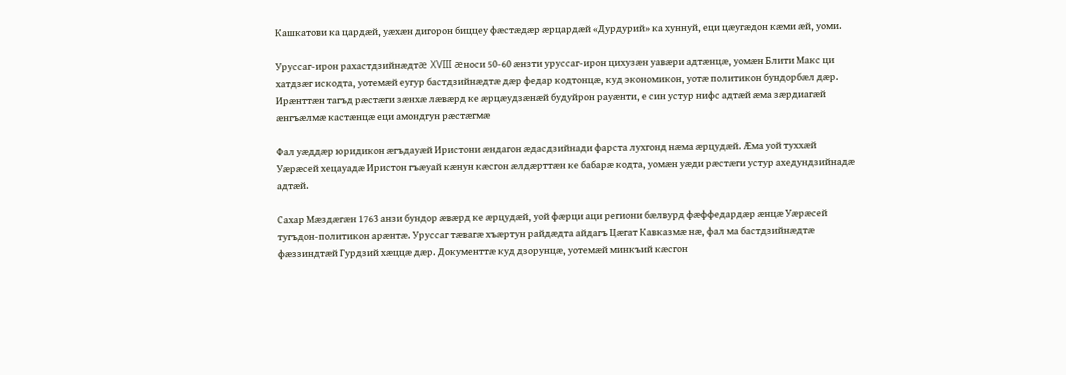Кашкатови ка цардæй, уæхæн дигорон биццеу фæстæдæр æрцардæй «Дурдурий» ка хуннуй, еци цæугæдон кæми æй, уоми.

Уруссаг-ирон рахастдзийнæдтæ XVIII æноси 50-60 æнзти уруссаг-ирон цихузæн уавæри адтæнцæ, уомæн Блити Макс ци хатдзæг искодта, уотемæй еугур бастдзийнæдтæ дæр федар кодтонцæ, куд экономикон, уотæ политикон бундорбæл дæр. Ирæнттæн тагъд рæстæги зæнхæ лæвæрд ке æрцæудзæнæй будуйрон рауæнти, е син устур нифс адтæй æма зæрдиагæй æнгъæлмæ кастæнцæ еци амондгун рæстæгмæ

Фал уæддæр юридикон æгъдауæй Иристони æндагон æдасдзийнади фарста лухгонд нæма æрцудæй. Æма уой туххæй Уæрæсей хецауадæ Иристон гъæуай кæнун кæсгон æлдæрттæн ке бабарæ кодта, уомæн уæди рæстæги устур ахедундзийнадæ адтæй.

Сахар Мæздæгæн 1763 анзи бундор æвæрд ке æрцудæй, уой фæрци аци региони бæлвурд фæффедардæр æнцæ Уæрæсей тугъдон-политикон арæнтæ. Уруссаг тæвагæ хъæртун райдæдта айдагъ Цæгат Кавказмæ нæ, фал ма бастдзийнæдтæ фæззиндтæй Гурдзий хæццæ дæр. Документтæ куд дзорунцæ, уотемæй минкъий кæсгон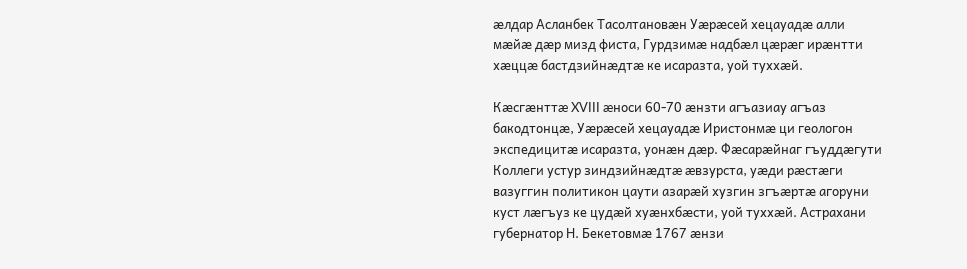æлдар Асланбек Тасолтановæн Уæрæсей хецауадæ алли мæйæ дæр мизд фиста, Гурдзимæ надбæл цæрæг ирæнтти хæццæ бастдзийнæдтæ ке исаразта, уой туххæй.

Кæсгæнттæ XVIII æноси 60-70 æнзти агъазиау агъаз бакодтонцæ, Уæрæсей хецауадæ Иристонмæ ци геологон экспедицитæ исаразта, уонæн дæр. Фæсарæйнаг гъуддæгути Коллеги устур зиндзийнæдтæ æвзурста, уæди рæстæги вазуггин политикон цаути азарæй хузгин згъæртæ агоруни куст лæгъуз ке цудæй хуæнхбæсти, уой туххæй. Астрахани губернатор Н. Бекетовмæ 1767 æнзи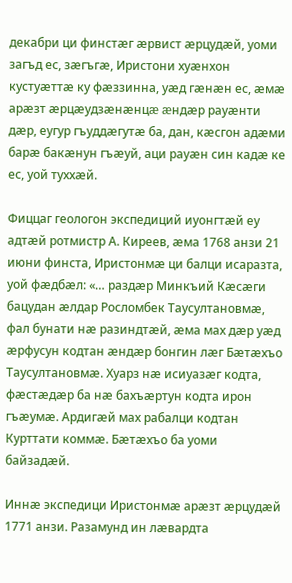декабри ци финстæг æрвист æрцудæй, уоми загъд ес, зæгъгæ, Иристони хуæнхон кустуæттæ ку фæззинна, уæд гæнæн ес, æмæ арæзт æрцæудзæнæнцæ æндæр рауæнти дæр, еугур гъуддæгутæ ба, дан, кæсгон адæми барæ бакæнун гъæуй, аци рауæн син кадæ ке ес, уой туххæй.

Фиццаг геологон экспедиций иуонгтæй еу адтæй ротмистр А. Киреев, æма 1768 анзи 21 июни финста, Иристонмæ ци балци исаразта, уой фæдбæл: «… раздæр Минкъий Кæсæги бацудан æлдар Росломбек Таусултановмæ, фал бунати нæ разиндтæй, æма мах дæр уæд æрфусун кодтан æндæр бонгин лæг Бæтæхъо Таусултановмæ. Хуарз нæ исиуазæг кодта, фæстæдæр ба нæ бахъæртун кодта ирон гъæумæ. Ардигæй мах рабалци кодтан Курттати коммæ. Бæтæхъо ба уоми байзадæй.

Иннæ экспедици Иристонмæ арæзт æрцудæй 1771 анзи. Разамунд ин лæвардта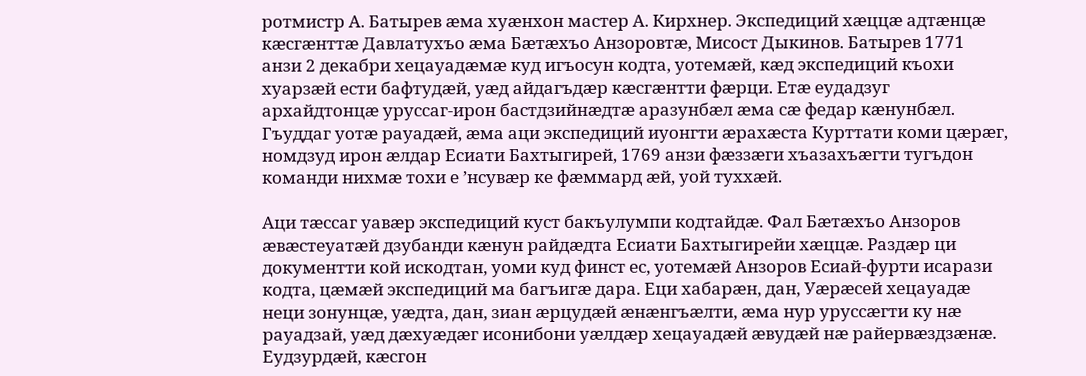ротмистр А. Батырев æма хуæнхон мастер А. Кирхнер. Экспедиций хæццæ адтæнцæ кæсгæнттæ Давлатухъо æма Бæтæхъо Анзоровтæ, Мисост Дыкинов. Батырев 1771 анзи 2 декабри хецауадæмæ куд игъосун кодта, уотемæй, кæд экспедиций къохи хуарзæй ести бафтудæй, уæд айдагъдæр кæсгæнтти фæрци. Етæ еудадзуг архайдтонцæ уруссаг-ирон бастдзийнæдтæ аразунбæл æма сæ федар кæнунбæл. Гъуддаг уотæ рауадæй, æма аци экспедиций иуонгти æрахæста Курттати коми цæрæг, номдзуд ирон æлдар Есиати Бахтыгирей, 1769 анзи фæззæги хъазахъæгти тугъдон команди нихмæ тохи е ’нсувæр ке фæммард æй, уой туххæй.

Аци тæссаг уавæр экспедиций куст бакъулумпи кодтайдæ. Фал Бæтæхъо Анзоров æвæстеуатæй дзубанди кæнун райдæдта Есиати Бахтыгирейи хæццæ. Раздæр ци документти кой искодтан, уоми куд финст ес, уотемæй Анзоров Есиай-фурти исарази кодта, цæмæй экспедиций ма багъигæ дара. Еци хабарæн, дан, Уæрæсей хецауадæ неци зонунцæ, уæдта, дан, зиан æрцудæй æнæнгъæлти, æма нур уруссæгти ку нæ рауадзай, уæд дæхуæдæг исонибони уæлдæр хецауадæй æвудæй нæ райервæздзæнæ. Еудзурдæй, кæсгон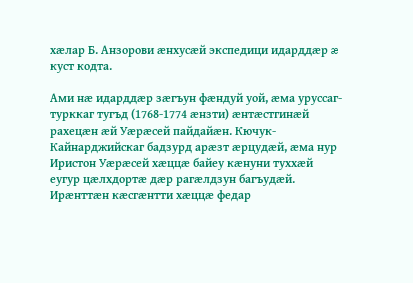хæлар Б. Анзорови æнхусæй экспедици идарддæр æ куст кодта.

Ами нæ идарддæр зæгъун фæндуй уой, æма уруссаг-турккаг тугъд (1768-1774 æнзти) æнтæстгинæй рахецæн æй Уæрæсей пайдайæн. Кючук-Кайнарджийскаг бадзурд арæзт æрцудæй, æма нур Иристон Уæрæсей хæццæ байеу кæнуни туххæй еугур цæлхдортæ дæр рагæлдзун багъудæй. Ирæнттæн кæсгæнтти хæццæ федар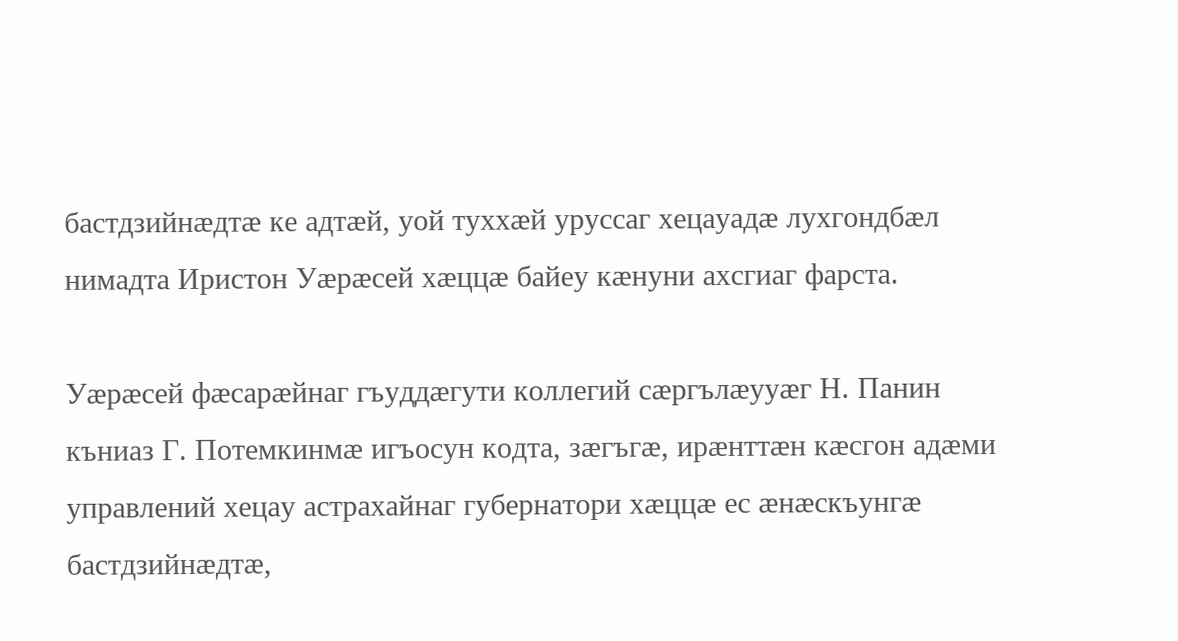бастдзийнæдтæ ке адтæй, уой туххæй уруссаг хецауадæ лухгондбæл нимадта Иристон Уæрæсей хæццæ байеу кæнуни ахсгиаг фарста.

Уæрæсей фæсарæйнаг гъуддæгути коллегий сæргълæууæг Н. Панин къниаз Г. Потемкинмæ игъосун кодта, зæгъгæ, ирæнттæн кæсгон адæми управлений хецау астрахайнаг губернатори хæццæ ес æнæскъунгæ бастдзийнæдтæ,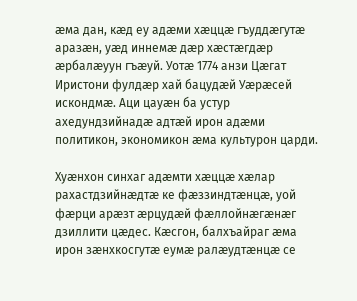æма дан, кæд еу адæми хæццæ гъуддæгутæ аразæн, уæд иннемæ дæр хæстæгдæр æрбалæуун гъæуй. Уотæ 1774 анзи Цæгат Иристони фулдæр хай бацудæй Уæрæсей искондмæ. Аци цауæн ба устур ахедундзийнадæ адтæй ирон адæми политикон, экономикон æма культурон царди.

Хуæнхон синхаг адæмти хæццæ хæлар рахастдзийнæдтæ ке фæззиндтæнцæ, уой фæрци арæзт æрцудæй фæллойнæгæнæг дзиллити цæдес. Кæсгон, балхъайраг æма ирон зæнхкосгутæ еумæ ралæудтæнцæ се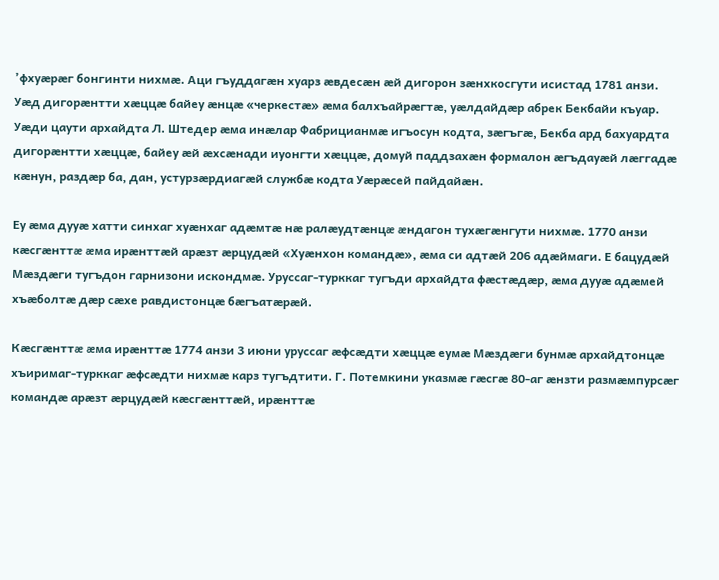’фхуæрæг бонгинти нихмæ. Аци гъуддагæн хуарз æвдесæн æй дигорон зæнхкосгути исистад 1781 анзи. Уæд дигорæнтти хæццæ байеу æнцæ «черкестæ» æма балхъайрæгтæ, уæлдайдæр абрек Бекбайи къуар. Уæди цаути архайдта Л. Штедер æма инæлар Фабрицианмæ игъосун кодта, зæгъгæ, Бекба ард бахуардта дигорæнтти хæццæ, байеу æй æхсæнади иуонгти хæццæ, домуй паддзахæн формалон æгъдауæй лæггадæ кæнун, раздæр ба, дан, устурзæрдиагæй службæ кодта Уæрæсей пайдайæн.

Еу æма дууæ хатти синхаг хуæнхаг адæмтæ нæ ралæудтæнцæ æндагон тухæгæнгути нихмæ. 1770 анзи кæсгæнттæ æма ирæнттæй арæзт æрцудæй «Хуæнхон командæ», æма си адтæй 206 адæймаги. Е бацудæй Мæздæги тугъдон гарнизони искондмæ. Уруссаг-турккаг тугъди архайдта фæстæдæр, æма дууæ адæмей хъæболтæ дæр сæхе равдистонцæ бæгъатæрæй.

Кæсгæнттæ æма ирæнттæ 1774 анзи 3 июни уруссаг æфсæдти хæццæ еумæ Мæздæги бунмæ архайдтонцæ хъиримаг-турккаг æфсæдти нихмæ карз тугъдтити. Г. Потемкини указмæ гæсгæ 80-аг æнзти размæмпурсæг командæ арæзт æрцудæй кæсгæнттæй, ирæнттæ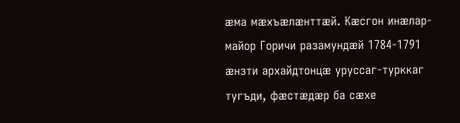æма мæхъæлæнттæй. Кæсгон инæлар-майор Горичи разамундæй 1784-1791 æнзти архайдтонцæ уруссаг-турккаг тугъди, фæстæдæр ба сæхе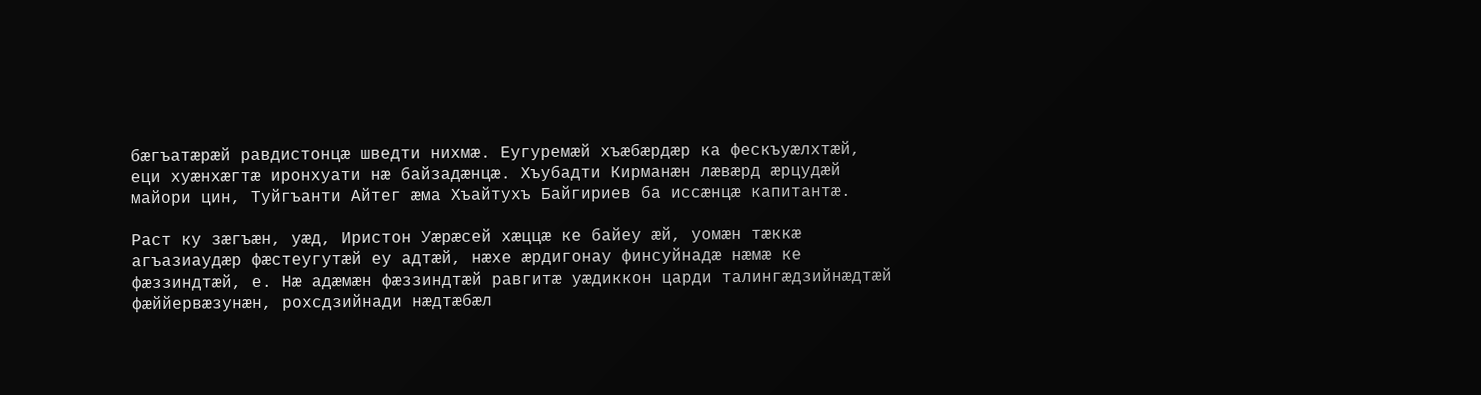бæгъатæрæй равдистонцæ шведти нихмæ. Еугуремæй хъæбæрдæр ка фескъуæлхтæй, еци хуæнхæгтæ иронхуати нæ байзадæнцæ. Хъубадти Кирманæн лæвæрд æрцудæй майори цин, Туйгъанти Айтег æма Хъайтухъ Байгириев ба иссæнцæ капитантæ.

Раст ку зæгъæн, уæд, Иристон Уæрæсей хæццæ ке байеу æй, уомæн тæккæ агъазиаудæр фæстеугутæй еу адтæй, нæхе æрдигонау финсуйнадæ нæмæ ке фæззиндтæй, е. Нæ адæмæн фæззиндтæй равгитæ уæдиккон царди талингæдзийнæдтæй фæййервæзунæн, рохсдзийнади нæдтæбæл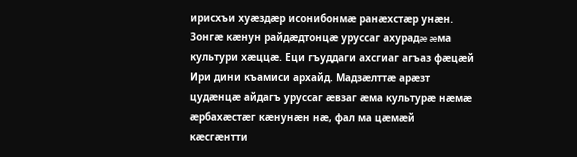ирисхъи хуæздæр исонибонмæ ранæхстæр унæн. Зонгæ кæнун райдæдтонцæ уруссаг ахурадæ æма культури хæццæ. Еци гъуддаги ахсгиаг агъаз фæцæй Ири дини къамиси архайд. Мадзæлттæ арæзт цудæнцæ айдагъ уруссаг æвзаг æма культурæ нæмæ æрбахæстæг кæнунæн нæ, фал ма цæмæй кæсгæнтти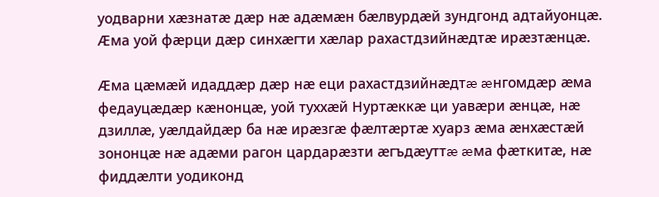уодварни хæзнатæ дæр нæ адæмæн бæлвурдæй зундгонд адтайуонцæ. Æма уой фæрци дæр синхæгти хæлар рахастдзийнæдтæ ирæзтæнцæ.

Æма цæмæй идаддæр дæр нæ еци рахастдзийнæдтæ æнгомдæр æма федауцæдæр кæнонцæ, уой туххæй Нуртæккæ ци уавæри æнцæ, нæ дзиллæ, уæлдайдæр ба нæ ирæзгæ фæлтæртæ хуарз æма æнхæстæй зононцæ нæ адæми рагон цардарæзти æгъдæуттæ æма фæткитæ, нæ фиддæлти уодиконд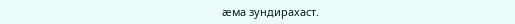æма зундирахаст.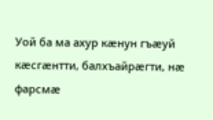Уой ба ма ахур кæнун гъæуй кæсгæнтти, балхъайрæгти, нæ фарсмæ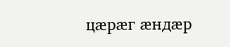цæрæг æндæр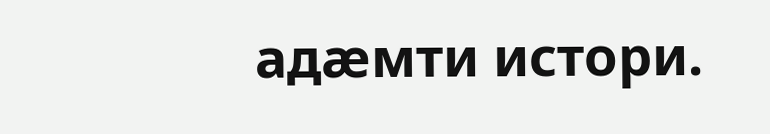адæмти истори.